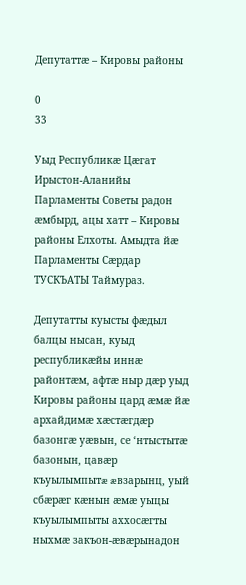Депутаттæ – Кировы районы

0
33

Уыд Республикæ Цæгат Ирыстон-Аланийы Парламенты Советы радон æмбырд, ацы хатт – Кировы районы Елхоты. Амыдта йæ Парламенты Сæрдар ТУСКЪАТЫ Таймураз.

Депутатты куысты фæдыл балцы нысан, куыд республикæйы иннæ районтæм, афтæ ныр дæр уыд Кировы районы цард æмæ йæ архайдимæ хæстæгдæр базонгæ уæвын, се ‘нтыстытæ базонын, цавæр къуылымпытæ æвзарынц, уый сбæрæг кæнын æмæ уыцы къуылымпыты аххосæгты ныхмæ закъон-æвæрынадон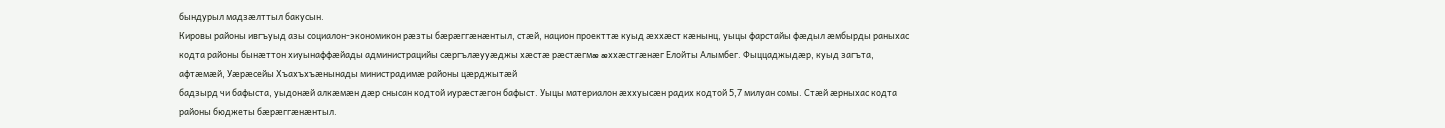бындурыл мадзæлттыл бакусын.
Кировы районы ивгъуыд азы социалон-экономикон рæзты бæрæггæнæнтыл, стæй, национ проекттæ куыд æххæст кæнынц, уыцы фарстайы фæдыл æмбырды раныхас кодта районы бынæттон хиуынаффæйады администрацийы сæргълæууæджы хæстæ рæстæгмæ æххæстгæнæг Елойты Алымбег. Фыццаджыдæр, куыд загъта, афтæмæй, Уæрæсейы Хъахъхъæнынады министрадимæ районы цæрджытæй
бадзырд чи бафыста, уыдонæй алкæмæн дæр снысан кодтой иурæстæгон бафыст. Уыцы материалон æххуысæн радих кодтой 5,7 милуан сомы. Стæй æрныхас кодта районы бюджеты бæрæггæнæнтыл.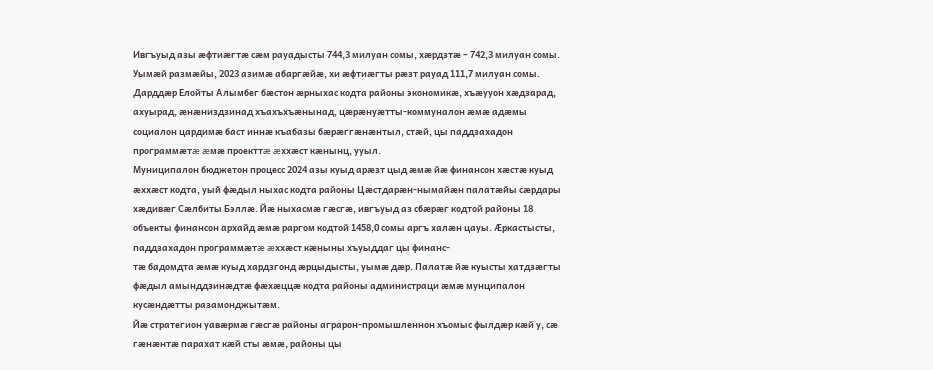Ивгъуыд азы æфтиæгтæ сæм рауадысты 744,3 милуан сомы, хæрдзтæ – 742,3 милуан сомы. Уымæй размæйы, 2023 азимæ абаргæйæ, хи æфтиæгты рæзт рауад 111,7 милуан сомы. Дарддæр Елойты Алымбег бæстон æрныхас кодта районы экономикæ, хъæууон хæдзарад, ахуырад, æнæниздзинад хъахъхъæнынад, цæрæнуæтты-коммуналон æмæ адæмы социалон цардимæ баст иннæ къабазы бæрæггæнæнтыл, стæй, цы паддзахадон программæтæ æмæ проекттæ æххæст кæнынц, ууыл.
Муниципалон бюджетон процесс 2024 азы куыд арæзт цыд æмæ йæ финансон хæстæ куыд æххæст кодта, уый фæдыл ныхас кодта районы Цæстдарæн-нымайæн палатæйы сæрдары хæдивæг Сæлбиты Бэллæ. Йæ ныхасмæ гæсгæ, ивгъуыд аз сбæрæг кодтой районы 18 объекты финансон архайд æмæ раргом кодтой 1458,0 сомы аргъ халæн цауы. Æркастысты, паддзахадон программæтæ æххæст кæныны хъуыддаг цы финанс-
тæ бадомдта æмæ куыд хардзгонд æрцыдысты, уымæ дæр. Палатæ йæ куысты хатдзæгты фæдыл амынддзинæдтæ фæхæццæ кодта районы администраци æмæ мунципалон кусæндæтты разамонджытæм.
Йæ стратегион уавæрмæ гæсгæ районы аграрон-промышленнон хъомыс фылдæр кæй у, сæ гæнæнтæ парахат кæй сты æмæ, районы цы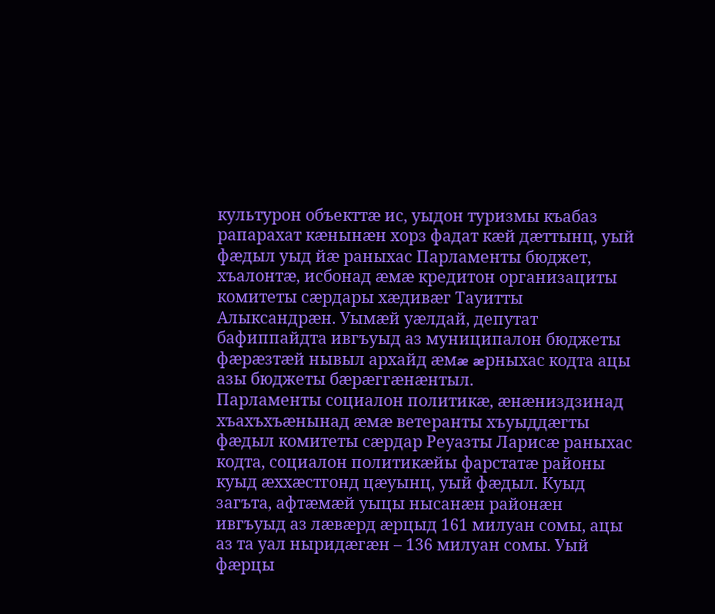культурон объекттæ ис, уыдон туризмы къабаз рапарахат кæнынæн хорз фадат кæй дæттынц, уый фæдыл уыд йæ раныхас Парламенты бюджет, хъалонтæ, исбонад æмæ кредитон организациты комитеты сæрдары хæдивæг Тауитты Алыксандрæн. Уымæй уæлдай, депутат бафиппайдта ивгъуыд аз муниципалон бюджеты фæрæзтæй нывыл архайд æмæ æрныхас кодта ацы азы бюджеты бæрæггæнæнтыл.
Парламенты социалон политикæ, æнæниздзинад хъахъхъæнынад æмæ ветеранты хъуыддæгты фæдыл комитеты сæрдар Реуазты Ларисæ раныхас кодта, социалон политикæйы фарстатæ районы куыд æххæстгонд цæуынц, уый фæдыл. Куыд загъта, афтæмæй уыцы нысанæн районæн ивгъуыд аз лæвæрд æрцыд 161 милуан сомы, ацы аз та уал ныридæгæн – 136 милуан сомы. Уый фæрцы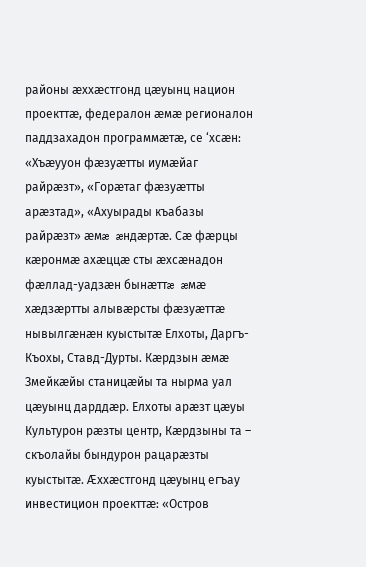районы æххæстгонд цæуынц национ проекттæ, федералон æмæ регионалон паддзахадон программæтæ, се ‘хсæн: «Хъæууон фæзуæтты иумæйаг райрæзт», «Горæтаг фæзуæтты арæзтад», «Ахуырады къабазы райрæзт» æмæ æндæртæ. Сæ фæрцы кæронмæ ахæццæ сты æхсæнадон фæллад-уадзæн бынæттæ æмæ хæдзæртты алывæрсты фæзуæттæ нывылгæнæн куыстытæ Елхоты, Даргъ-Къохы, Ставд-Дурты. Кæрдзын æмæ Змейкæйы станицæйы та нырма уал цæуынц дарддæр. Елхоты арæзт цæуы Культурон рæзты центр, Кæрдзыны та – скъолайы бындурон рацарæзты куыстытæ. Æххæстгонд цæуынц егъау инвестицион проекттæ: «Остров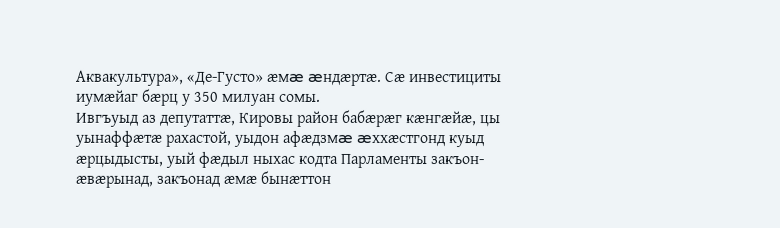Аквакультура», «Де-Густо» æмæ æндæртæ. Сæ инвестициты иумæйаг бæрц у 350 милуан сомы.
Ивгъуыд аз депутаттæ, Кировы район бабæрæг кæнгæйæ, цы уынаффæтæ рахастой, уыдон афæдзмæ æххæстгонд куыд æрцыдысты, уый фæдыл ныхас кодта Парламенты закъон-æвæрынад, закъонад æмæ бынæттон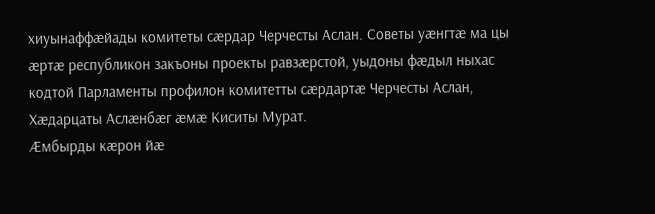хиуынаффæйады комитеты сæрдар Черчесты Аслан. Советы уæнгтæ ма цы æртæ республикон закъоны проекты равзæрстой, уыдоны фæдыл ныхас кодтой Парламенты профилон комитетты сæрдартæ Черчесты Аслан, Хæдарцаты Аслæнбæг æмæ Киситы Мурат.
Æмбырды кæрон йæ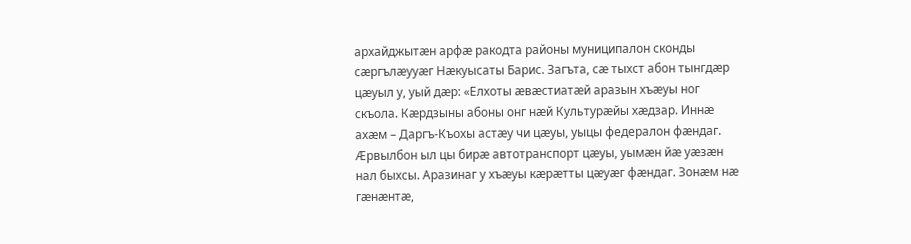архайджытæн арфæ ракодта районы муниципалон сконды сæргълæууæг Нæкуысаты Барис. Загъта, сæ тыхст абон тынгдæр цæуыл у, уый дæр: «Елхоты æвæстиатæй аразын хъæуы ног скъола. Кæрдзыны абоны онг нæй Культурæйы хæдзар. Иннæ ахæм – Даргъ-Къохы астæу чи цæуы, уыцы федералон фæндаг. Æрвылбон ыл цы бирæ автотранспорт цæуы, уымæн йæ уæзæн нал быхсы. Аразинаг у хъæуы кæрæтты цᴂуæг фæндаг. Зонæм нæ гæнæнтæ,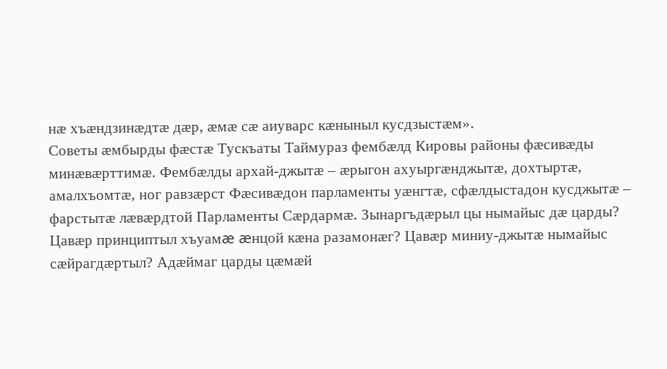нæ хъæндзинæдтæ дæр, æмæ сæ аиуварс кæныныл кусдзыстæм».
Советы æмбырды фæстæ Тускъаты Таймураз фембæлд Кировы районы фæсивæды минæвæрттимæ. Фембæлды архай-джытæ – æрыгон ахуыргæнджытæ, дохтыртæ, амалхъомтæ, ног равзæрст Фæсивæдон парламенты уæнгтæ, сфæлдыстадон кусджытæ – фарстытæ лæвæрдтой Парламенты Сæрдармæ. Зынаргъдæрыл цы нымайыс дæ царды? Цавæр принциптыл хъуамæ æнцой кæна разамонæг? Цавæр миниу-джытæ нымайыс сæйрагдæртыл? Адæймаг царды цæмæй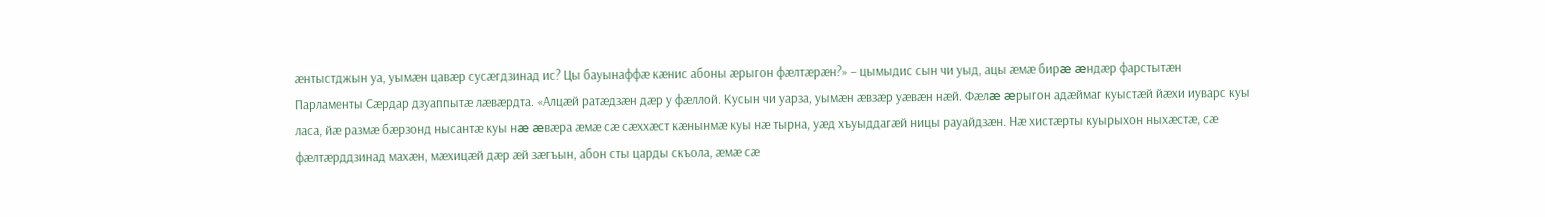æнтыстджын уа, уымæн цавæр сусæгдзинад ис? Цы бауынаффæ кæнис абоны æрыгон фæлтæрæн?» – цымыдис сын чи уыд, ацы æмæ бирæ æндæр фарстытæн Парламенты Сæрдар дзуаппытæ лæвæрдта. «Алцæй ратæдзæн дæр у фæллой. Кусын чи уарза, уымæн æвзæр уæвæн нæй. Фæлæ æрыгон адæймаг куыстæй йæхи иуварс куы ласа, йæ размæ бæрзонд нысантæ куы нæ æвæра æмæ сæ сæххæст кæнынмæ куы нæ тырна, уæд хъуыддагæй ницы рауайдзæн. Нæ хистæрты куырыхон ныхæстæ, сæ фæлтæрддзинад махæн, мæхицæй дæр æй зæгъын, абон сты царды скъола, æмæ сæ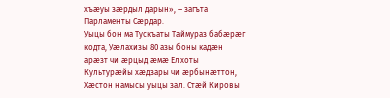хъæуы зæрдыл дарын», – загъта Парламенты Сæрдар.
Уыцы бон ма Тускъаты Таймураз бабæрæг кодта, Уæлахизы 80 азы боны кадæн арæзт чи æрцыд æмæ Елхоты Культурæйы хæдзары чи æрбынæттон, Хæстон намысы уыцы зал. Стæй Кировы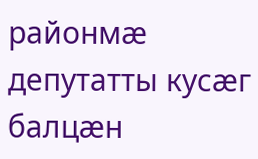районмæ депутатты кусæг балцæн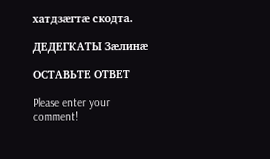хатдзæгтæ скодта.

ДЕДЕГКАТЫ Зæлинæ

ОСТАВЬТЕ ОТВЕТ

Please enter your comment!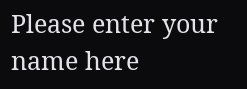Please enter your name here